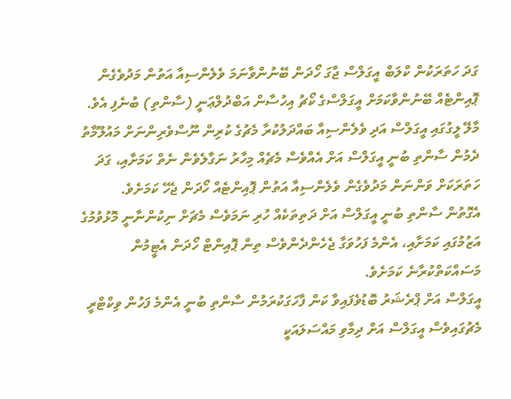ގަދަ ހަތަރަކުން ކްލަބް އީގަލްސް ޖާގަ ހޯދަން ބޭނުންވާނަމަ ވެލެންސިއާ އަތުން މަދުވެގެން ޕޮއިންޓެއް ބޭނުންވާކަމަށް އީގަލްސްގެ ކޯޗު އިހުސާން އަބްދުލްޢަނީ (ސާންތި) ބުނެފި އެވެ.
މާލޭ ލީގުގައި އީގަލްސް އަދި ވެލެންސިއާ ބައްދަލުކުރާ މެޗުގެ ކުރިން ނޫސްވެރިންނަށް މައުލޫމާތު ދެމުން ސާންތި ބުނީ އީގަލްސް އަށް އެއްވެސް މެޗެއް މިހާރު ނަގާލެވެން ނެތް ކަމަށާއި، ގަދަ ހަތަރަކަށް ވަންނަން މަދުވެގެން ވެލެންސިއާ އަތުން ޕޮއިންޓެއް ހޯދަން ޖެހޭ ކަމަށެވެ.
އެގޮތުން ސާންތި ބުނީ އީގަލްސް އަށް ދަތިތަކެއް ހުރި ނަމަވެސް މެޗަށް ނިކުންނާނީ މޮޅުވުމުގެ އަޒުމުގައި ކަމަށާއި، އެންމެ ފަހުވަގާ ޖެހެންދެންވެސް ތިން ޕޮއިންޓް ހޯދަން އެޓީމުން މަސައްކަތްކުރާނެ ކަމަށެވެ.
އީގަލްސް އަށް ޕްރެޝަރު ބޮޑުވެފައިވާ ކަން ފާހަގަކުރަމުން ސާންތި ބުނީ އެންމެ ފަހުން ވިކްޓްރީ މެޗުގައިވެސް އީގަލްސް އަށް ދިމާވި މައްސަލައަކީ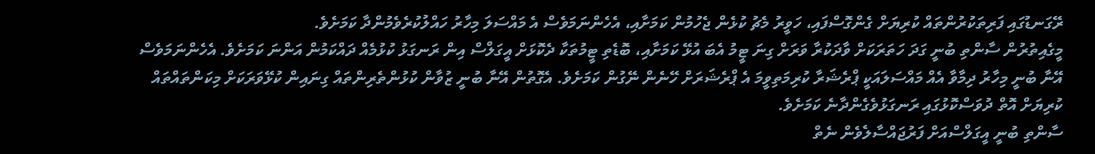ރޭގަނޑުގައި ފަރިތަކުރުންތައް ކުރިޔަށް ގެންގޮސްފައި، ހަވީރު މެޗު ކުޅެން ޖެހުމުން ކަމަށާއި، އެހެންނަމަވެސް އެ މައްސަލަ މިހާރު ހައްލުކުރެވެމުންދާ ކަމަށެވެ.
މީގެއިތުރުން ސާންތި ބުނީ ގަދަ ހަތަރަކަށް ވާދަކުރާ ވަރަށް ގިނަ ޓީމު އެބަ އުޅޭ ކަމަށާއި، ބޮޑެތި ޓީމުތަކާ ދެކޮޅަށް އީގަލްސް އިން ރަނގަޅު ކުޅުމެއް ދައްކަމުން އަންނަ ކަމަށެވެ. އެހެންނަމަވެސް އޭނާ ބުނީ މިހާރު ދިމާވާ އެއް މައްސަލައަކީ ޕްރެޝަރާ ކުރިމަތިވީމަ އެ ޕްރެޝަރަށް ހޭނެން ނޭގުން ކަމަށެވެ. އެގޮތުން އޭނާ ބުނީ ޒުވާން ކުޅުންތެރިންތައް ގިނައިން ކުޅޭވަރަކަށް މިކަންތައްތައް ކުރިޔަށް އޮތް ދުވަސްކޮޅުގައި ރަނގަޅުވެގެންދާނެ ކަމަށެވެ.
ސާންތި ބުނީ އީގަލްސްއަށް ފަރުޖައްސާލެވެން ނެތް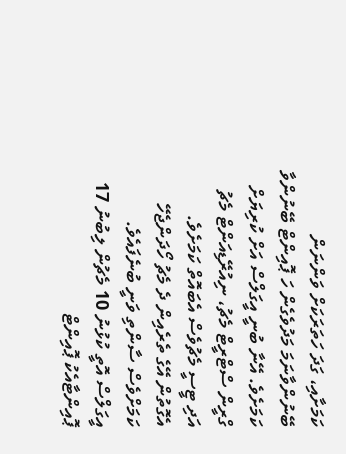ކަމަށާއި، ގަދަ ހަތަރަކަށް ވަންނަން ބޭނުންވާނަމަ މަދުވެގެން ހަ ޕޮއިންޓް ބޭނުންވާ ކަމަށެވެ. އޭނާ ބުނީ އީގަލްސް އަށް ކުރިޔަށް ގްރީން ސްޓްރީޓް މެޗު، ނިއުރޭޑިއަންޓް މެޗު އަދި ޓީސީ މެޗުވެސް އެބައޮތް ކަމަށެވެ. އެގޮތުން އޭގެ ތެރެއިން ދެ މެޗު ހޯދަންޖެހޭ ކަމަށްވެސް ސާންތި ވަނީ ބުނެފައެވެ.
އީގަލްސް އޮތީ ކުޅުނު 10 މެޗުން ލިބުނު 17 ޕޮއިންޓާއެކު ޕޮއިންޓް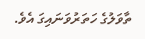ތާވަލުގެ ހަތަރުވަނައިގަ އެވެ.